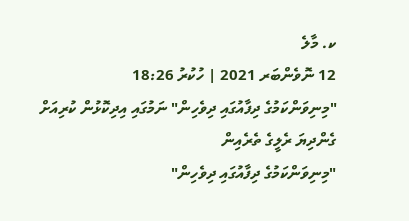ކ. މާލެ
12 ނޮވެންބަރ 2021 | ހުކުރު 18:26
"މިނިވަންކަމުގެ ދިފާއުގައި ދިވެހިން" ނަމުގައި އިދިކޮޅުން ކުރިއަށް ގެންދިޔަ ރެލީގެ ތެރެއިން
"މިނިވަންކަމުގެ ދިފާއުގައި ދިވެހިން"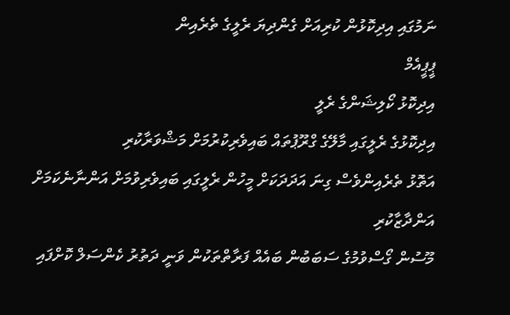ނަމުގައި އިދިކޮޅުން ކުރިއަށް ގެންދިޔަ ރެލީގެ ތެރެއިން
ޕީޕީއެމް
އިދިކޮޅު ކޯލިޝަންގެ ރެލީ
އިދިކޮޅުގެ ރެލީގައި މާލޭގެ ގްރޫޕުތައް ބައިވެރިކުރުމަށް މަޝްވަރާކުރި
އަތޮޅު ތެރެއިންވެސް ގިނަ އަދަދަކަށް މީހުން ރެލީގައި ބައިވެރިވުމަށް އަންނާނެކަމަށް އަންދާޒާކުރި
މޫސުން ގޯސްވުމުގެ ސަބަބުން ބައެއް ފަރާތްތަކުން ވަނީ ދަތުރު ކެންސަލް ކޮށްފައި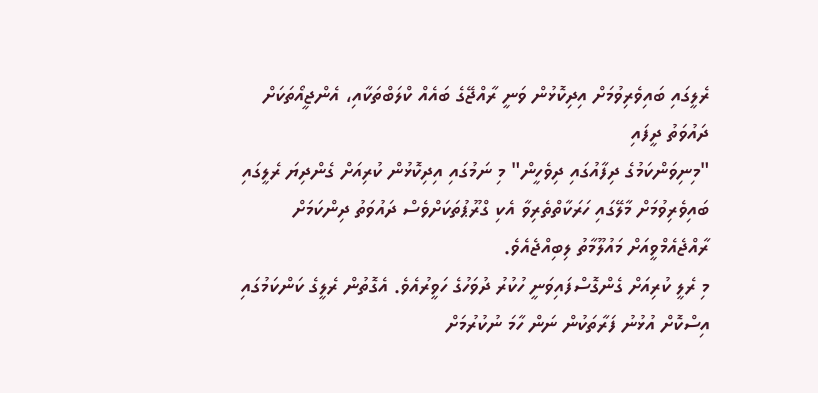ރެލީގައި ބައިވެރިވުމަށް އިދިކޮޅުން ވަނީ ރާއްޖޭގެ ބައެއް ކްލަބްތަކާއި، އެންޖީއޯތަކަށް ދައުވަތު ދީފައި
"މިނިވަންކަމުގެ ދިފާއުގައި ދިވެހީން" މި ނަމުގައި އިދިކޮޅުން ކުރިއަށް ގެންދިޔަ ރެލީގައި ބައިވެރިވުމަށް މާލޭގައި ހަރަކާތްތެރިވާ އެކި ގްރޫޕުތަކަށްވެސް ދައުވަތު ދިންކަމަށް ރާއްޖެއެމްވީއަށް މައުލޫމާތު ލިބިއްޖެއެވެ.
މި ރެލީ ކުރިއަށް ގެންގޮސްފައިވަނީ ހުކުރު ދުވަހުގެ ހަވީރުއެވެ. އެގޮތުން ރެލީގެ ކަންކަމުގައި އިސްކޮށް އުޅުނު ފަރާތަކުން ނަން ހާމަ ނުކުރުމަށް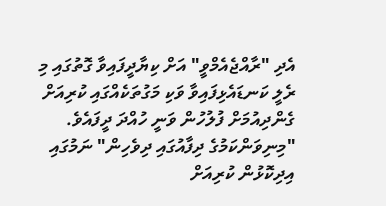އެދި "ރާއްޖެއެމްވީ" އަށް ކިޔާދީފައިވާ ގޮތުގައި މި ރެލީ ކަނޑައެޅިފައިވާ ވަކި މަގުތަކެއްގައި ކުރިއަށް ގެންދިއުމަށް ފުލުހުން ވަނީ ހުއްދަ ދީފައެވެ.
"މިނިވަންކަމުގެ ދިފާއުގައި ދިވެހިން" ނަމުގައި އިދިކޮޅުން ކުރިއަށް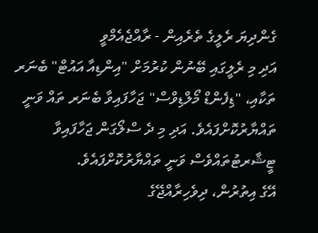ގެންދިޔަ ރެލީގެ ތެރެއިން - ރާއްޖެއެމްވީ
އަދި މި ރެލީގައި ބޭނުން ކުރުމަށް "އިންޑިއާ އައުޓް" ބެނަރ ތަކާއި، "ޑިފެންޑް މޯލްޑިވްސް" ޖަހާފައިވާ ބެނަރ ތައް ވަނީ ތައްޔާރުކޮށްފައެވެ. އަދި މި ދެ ސްލޯގަން ޖަހާފައިވާ ޓީޝާރޓުތައްވެސް ވަނީ ތައްޔާރުކޮށްފައެވެ.
އޭގެ އިތުރުން، ދިވެހިރާއްޖޭގެ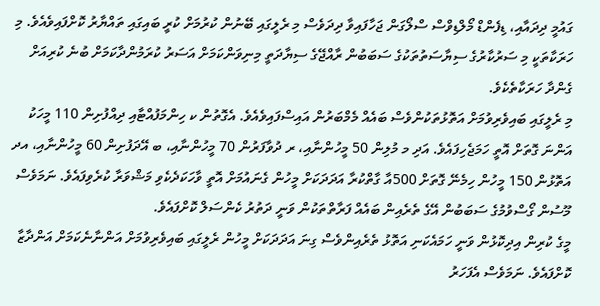ގައުމީ ދިދައާއި، ޑިފެންޑް މޯލްޑިވްސް ސްލޯގަން ޖަހާފައިވާ ދިދަވެސް މި ރެލީގައި ބޭނުން ކުރުމަށް ކުރީ ބައިގައި ތައްޔާރު ކޮށްފައިވެއެވެ. މި ހަރަކާތަކީ މި ސަރުކާރުގެ ސިޔާސަތުތަކުގެ ސަބަބުން ރާއްޖޭގެ ސިޔާދަތީ މިނިވަންކަމަށް އަސަރު ކުރަމުންދާކަމަށް ބުނެ ކުރިއަށް ގެންދާ ހަރަކާތެކެވެ.
މި ރެލީގައި ބައިވެރިވުމަށް އަތޮޅުތަކުންވެސް ބައެއް މެމްބަރުން އައިސްފައިވެއެވެ. އެގޮތުން ކ ހިންމަފުއްޓާއި ދިއްފުށިން 110 މީހަކު އަންނަ ގޮތަށް އޮތީ ހަމަޖެހިފައެވެ. އަދި މ މުލިން 50 މީހުންނާއި، ރ ދުވާފަރުން 70 މީހުންނާއި، ބ އޭދަފުށިން 60 މީހުންނާއި، އދ އަތޮޅުން 150 މީހުން ހިމެނޭ ގޮތަށް 500އާ ގާތްކުރާ އަދަދަކަށް މީހުން ގެނައުމަށް އޮތީ ވާހަކަދެކެވި މަޝްވަރާ ކުރެވިފައެވެ. ނަމަވެސް މޫސުން ގޯސްވުމުގެ ސަބަބުން އޭގެ ތެރެއިން ބައެއް ފަރާތްތަކުން ވަނީ ދަތުރު ކެންސަލް ކޮށްފައެވެ.
މީގެ ކުރިން އިދިކޮޅުން ވަނީ ހަމައެކަނި އަތޮޅު ތެރެއިންވެސް ގިނަ އަދަދަކަށް މީހުން ރެލީގައި ބައިވެރިވުމަށް އަންނާނެކަމަށް އަންދާޒާ ކޮށްފައެވެ. ނަމަވެސް އެފަހަރު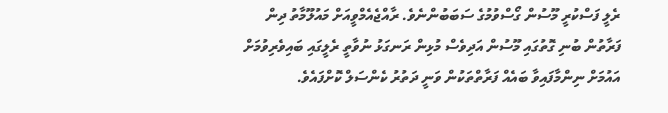ރެލީ ފަސްކުރީ މޫސުން ގޯސްވުމުގެ ސަބަބުންނެވެ. ރާއްޖެއެމްވީއަށް މައުލޫމާތު ދިން ފަރާތުން ބުނި ގޮތުގައި މޫސުން އަދިވެސް މުޅިން ރަނގަޅު ނުވާތީ ރެލީގައި ބައިވެރިވުމަށް އައުމަށް ނިންމާފައިވާ ބައެއް ފަރާތްތަކުން ވަނީ ދަތުރު ކެންސަލް ކޮށްފައެވެ.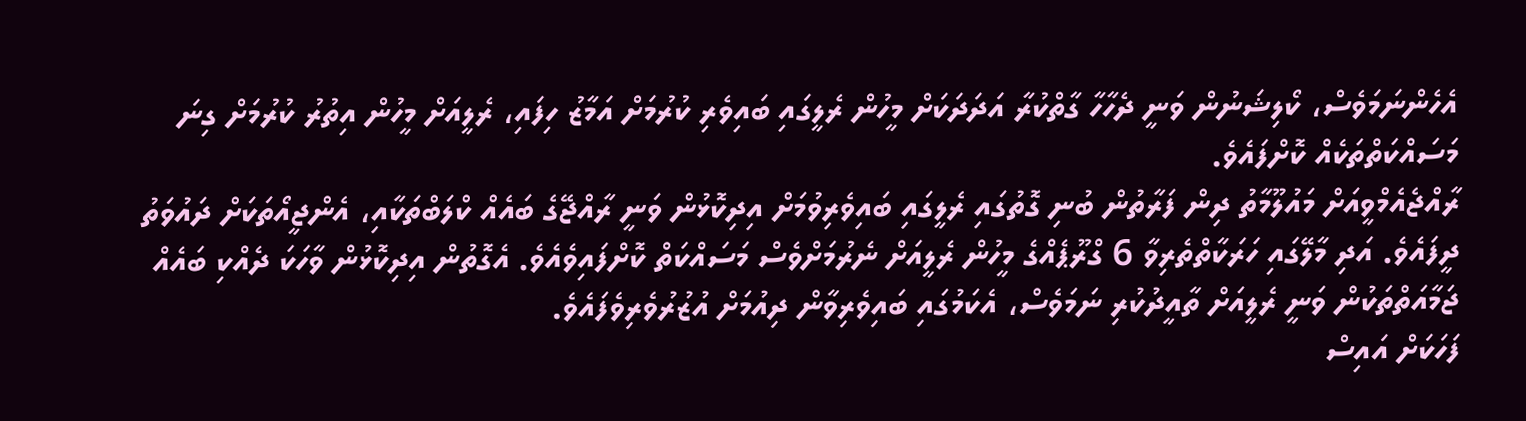އެހެންނަމަވެސް، ކޯލިޝަނުން ވަނީ ދެހާހާ ގާތްކުރާ އަދަދަކަށް މީހުން ރެލީގައި ބައިވެރި ކުރުމަށް އަމާޒު ހިފައި، ރެލީއަށް މީހުން އިތުރު ކުރުމަށް ގިނަ މަސައްކަތްތަކެއް ކޮށްފައެވެ.
ރާއްޖެއެމްވީއަށް މައުލޫމާތު ދިން ފަރާތުން ބުނި ގޮތުގައި ރެލީގައި ބައިވެރިވުމަށް އިދިކޮޅުން ވަނީ ރާއްޖޭގެ ބައެއް ކްލަބްތަކާއި، އެންޖީއޯތަކަށް ދައުވަތު ދީފައެވެ. އަދި މާލޭގައި ހަރަކާތްތެރިވާ 6 ގްރޫޕެއްގެ މީހުން ރެލީއަށް ނެރުމަށްވެސް މަސައްކަތް ކޮށްފައިވެއެވެ. އެގޮތުން އިދިކޮޅުން ވާހަކަ ދެއްކި ބައެއް ޖަމާއަތްތަކުން ވަނީ ރެލީއަށް ތާއީދުކުރި ނަމަވެސް، އެކަމުގައި ބައިވެރިވާން ދިއުމަށް އުޒުރުވެރިވެފައެވެ.
ފަހަކަށް އައިސް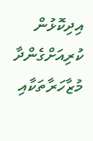އިދިކޮޅުން ކުރިއަށްގެންދާ މުޒާހަރާތަކާއި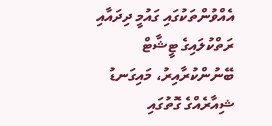އެއްވުންތަކުގައި ގައުމީ ދިދައާއި ރަތްކުލައިގެ ޓީޝާޓް ބޭނުންކުރާއިރު، މައިގަނޑު ޝިއާރެއްގެ ގޮތުގައި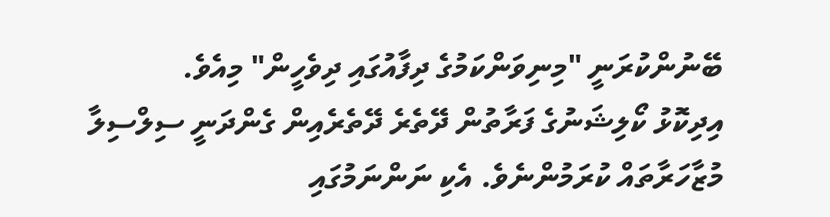ބޭނުންކުރަނީ "މިނިވަންކަމުގެ ދިފާއުގައި ދިވެހީން" މިއެވެ.
އިދިކޮޅު ކޯލިޝަނުގެ ފަރާތުން ދޭތެރެ ދޭތެރެއިން ގެންދަނީ ސިލްސިލާ މުޒާހަރާތައް ކުރަމުންނެވެ. އެކި ނަންނަމުގައި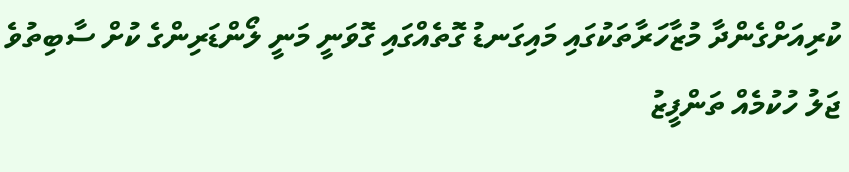ކުރިއަށްގެންދާ މުޒާހަރާތަކުގައި މައިގަނޑު ގޮތެއްގައި ގޮވަނީ މަނީ ލޯންޑަރިންގެ ކުށް ސާބިތުވެ ޖަލު ހުކުމެއް ތަންފީޒު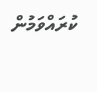ކުރައްވަމުން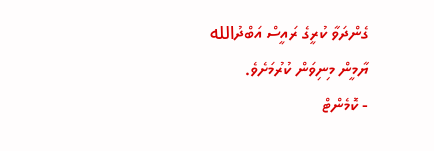ގެންދަވާ ކުރީގެ ރައީސް އަބްދުالله ޔާމީން މިނިވަން ކުރުމަށެވެ.
- ކޮމެންޓް